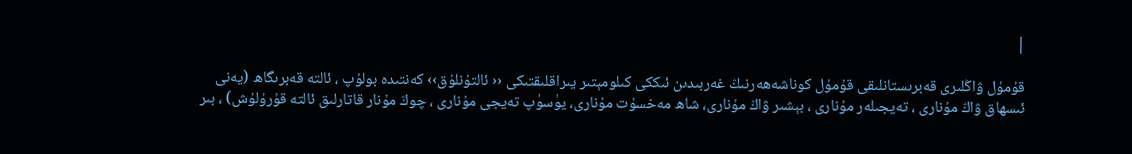|

قۇمۇل ۋاڭلىرى قەبرىستانلىقى قۇمۇل كوناشەھەرنىڭ غەربىدىن ئىككى كىلومېتىر يىراقلىقتىكى ‹‹ ئالتۇنلۇق›› كەنتىدە بولۇپ ، ئالتە قەبرىگاھ (يەنى ئىسھاق ۋاڭ مۇنارى ، تەيجىلەر مۇنارى ، بېشىر ۋاڭ مۇنارى، شاھ مەخسۇت مۇنارى، يۈسۈپ تەيجى مۇنارى ، چوڭ مۇنار قاتارلىق ئالتە قۇرۇلۇش) ، بىر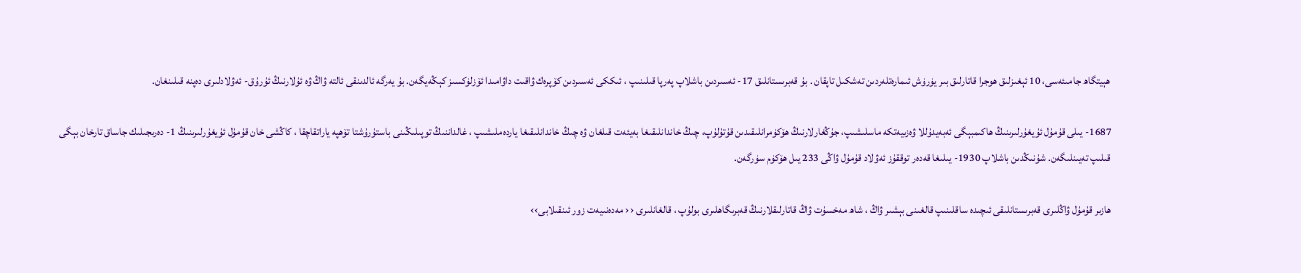ھېيتگاھ جامىئەسى، 10 ئېغىزلىق ھوجرا قاتارلىق بىر يۈرۈش ئىمارەتلەردىن تەشكىل تاپقان . بۇ قەبرىستانلىق 17- ئەسىردىن باشلاپ پەرپا قىلىنىپ ، ئىككى ئەسىردىن كۆپرەك ۋاقىت داۋامىدا ئۆزلۈكسىز كېڭەيگەن. بۇ يەرگە ئالدىنقى ئالتە ۋاڭ ۋە ئۇلارنىڭ ئۇرۇق- ئەۋلادلىرى دەپنە قىلىنغان.

1687- يىلى قۇمۇل ئۇيغۇرلىرىنىڭ ھاكىمبېگى ئەبەيدۇللا ۋەزىيەتكە ماسلىشىپ، جۇڭغارلارنىڭ ھۆكۈمرانلىقىدىن قۇتۇلۇپ، چىڭ خاندانلىقىغا بەيئەت قىلغان ۋە چىڭ خاندانلىقىغا ياردەملىشىپ ، غالداننىڭ توپىلىڭىنى باستۇرۇشتا تۆھپە ياراتقاچقا ، كاڭشى خان قۇمۇل ئۇيغۇرلىرىنىڭ 1- دەرىجىلىك جاساق تارخان بېگى قىلىپ تەيىنلىگەن. شۇنىڭدىن باشلاپ 1930- يىلىغا قەدەر توققۇز ئەۋلاد قۇمۇل ۋاڭى 233 يىل ھۆكۈم سۈرگەن.

ھازىر قۇمۇل ۋاڭلىرى قەبرىستانلىقى ئىچىدە ساقلىنىپ قالغىنى بېشىر ۋاڭ ، شاھ مەخسۇت ۋاڭ قاتارلىقلارنىڭ قەبرىگاھلىرى بولۇپ ، قالغانلىرى ‹‹ مەدەنىيەت زور ئىنقىلابى››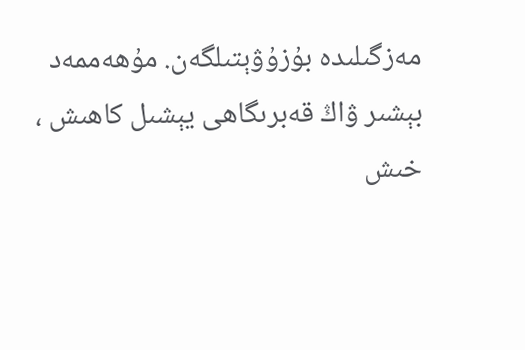مەزگىلىدە بۇزۇۋېتىلگەن. مۇھەممەد بېشىر ۋاڭ قەبرىگاھى يېشىل كاھىش ، خىش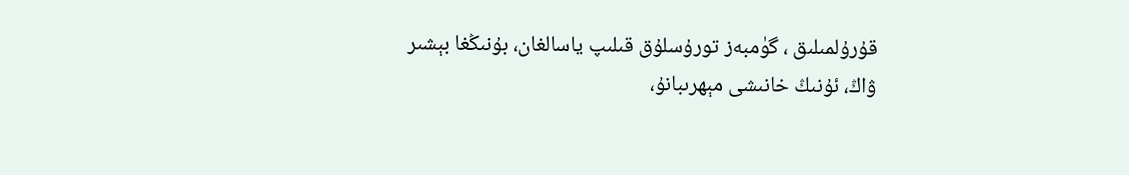قۇرۇلمىلىق ، گۈمبەز تورۇسلۇق قىلىپ ياسالغان، بۇنىڭغا بېشىر ۋاڭ، ئۇنىڭ خانىشى مېھرىبانۇ،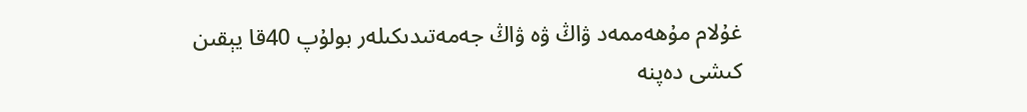غۇلام مۇھەممەد ۋاڭ ۋە ۋاڭ جەمەتىدىكىلەر بولۇپ 40قا يېقىن كىشى دەپنە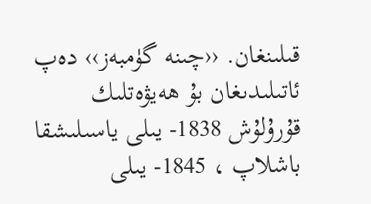قىلىنغان. ‹‹چىنە گۈمبەز›› دەپ ئاتىلىدىغان بۇ ھەيۋەتلىك قۇرۇلۇش 1838- يىلى ياسىلىشقا باشلاپ ، 1845- يىلى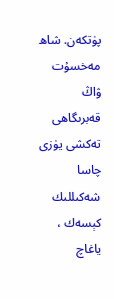پۈتكەن. شاھ مەخسۇت ۋاڭ قەبرىگاھى تەكشى يۈزى چاسا شەكىللىك كېسەك ، ياغاچ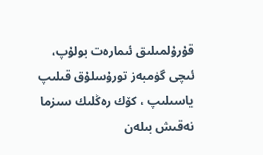قۇرۇلمىلىق ئىمارەت بولۇپ، ئىچى گۈمبەز تورۇسلۇق قىلىپ ياسىلىپ ، كۆك رەڭلىك سىزما نەقىش بىلەن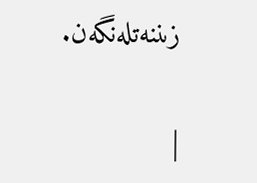زىننەتلەنگەن.

|